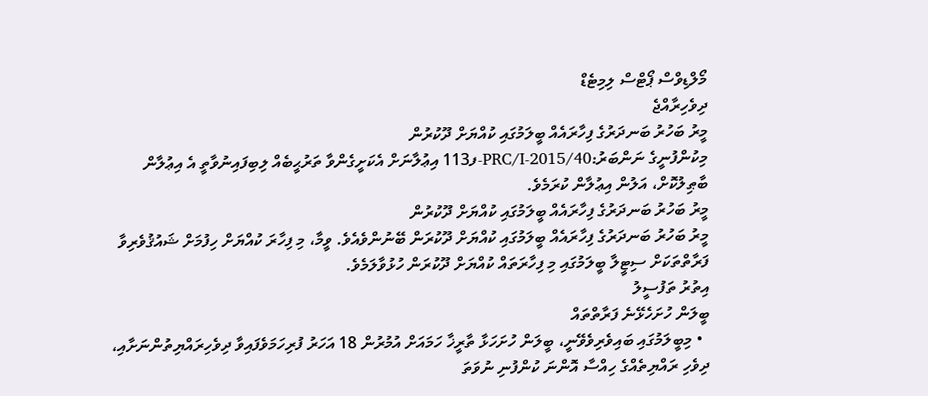މޯލްޑިވްސް ޕޯޓްސް ލިމިޓެޑް
ދިވެހިރާއްޖެ
މީރު ބަހުރު ބަނދަރުގެ ފިހާރައެއް ބީލަމުގައި ކުއްޔަށް ދޫކުރުން
މިކުންފުނީގެ ނަންބަރު:PRC/I-2015/40-ފ113 އިޢުލާނަށް އެކަށީގެންވާ ތަރުޙީބެއް ލިބިފައިނުވާތީ އެ އިޢުލާން ބާޠިލުކޮށް، އަލުން އިޢުލާން ކުރަމެވެ.
މީރު ބަހުރު ބަނދަރުގެ ފިހާރައެއް ބީލަމުގައި ކުއްޔަށް ދޫކުރުން
މީރު ބަހުރު ބަނދަރުގެ ފިހާރައެއް ބީލަމުގައި ކުއްޔަށް ދޫކުރަން ބޭނުންވެއެވެ. ވީމާ، މި ފިހާރަ ކުއްޔަށް ހިފުމަށް ޝައުޤުވެރިވާ ފަރާތްތަކަށް ސިޓީލާ ބީލަމުގައި މި ފިހާރަތައް ކުއްޔަށް ދޫކުރަން ހުޅުވާލަމެވެ.
އިތުރު ތަފުސީލު
ބީލަން ހުށަހެޅޭނެ ފަރާތްތައް
  • މިބީލަމުގައި ބައިވެރިވެވޭނީ، ބީލަން ހުށަހަޅާ ތާރީޚާ ހަމައަށް އުމުރުން 18 އަހަރު ފުރިހަމަވެފައިވާ ދިވެހިރައްޔިތުންނަށާއި، ދިވެހި ރައްޔިތެއްގެ ހިއްސާ އޮންނަ ކުންފުނި ނުވަތަ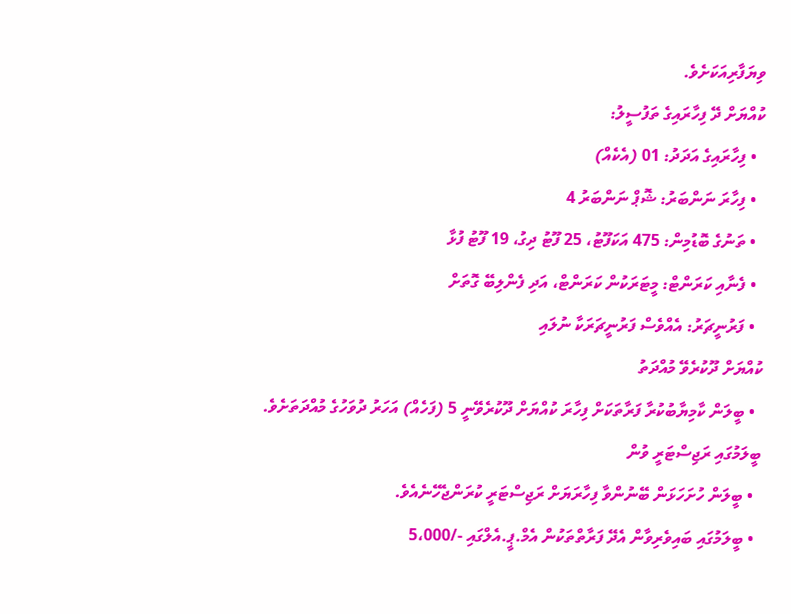ވިޔަފާރިއަކަށެވެ.
ކުއްޔަށް ދޭ ފިހާރައިގެ ތަފުސީލު:
  • ފިހާރައިގެ އަދަދު: 01 (އެކެއް)
  • ފިހާރަ ނަންބަރު: ޝޮޕް ނަންބަރު 4
  • ތަނުގެ ބޮޑުމިން: 475 އަކަފޫޓު، 25 ފޫޓު ދިގު، 19 ފޫޓު ފުޅާ
  • ފެނާއި ކަރަންޓް: މީޓަރަކުން ކަރަންޓް، އަދި ފެންލިބޭ ގޮތަށް
  • ފަރުނީޗަރު: އެއްވެސް ފަރުނީޗަރަކާ ނުލައި
ކުއްޔަށް ދޫކުރެވޭ މުއްދަތު
  • ބީލަން ކާމިޔާބުކުރާ ފަރާތަކަށް ފިހާރަ ކުއްޔަށް ދޫކުރެވޭނީ 5 (ފަހެއް) އަހަރު ދުވަހުގެ މުއްދަތަށެވެ.
ބީލަމުގައި ރަޖިސްޓަރީ ވުން
  • ބީލަން ހުށަހަޅަން ބޭނުންވާ ފިހާރަޔަށް ރަޖިސްޓަރީ ކުރަންޖެހޭނެއެވެ.
  • ބީލަމުގައި ބައިވެރިވާން އެދޭ ފަރާތްތަކުން އެމް.ޕީ.އެލްގައި -/5،000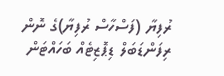ރުފިޔާ (ފަސްހާސް ރުފިޔާ)ގެ ނޮން ރިފަންޑަބަލް ޑިޕޮޒިޓެއް ބަހައްޓަން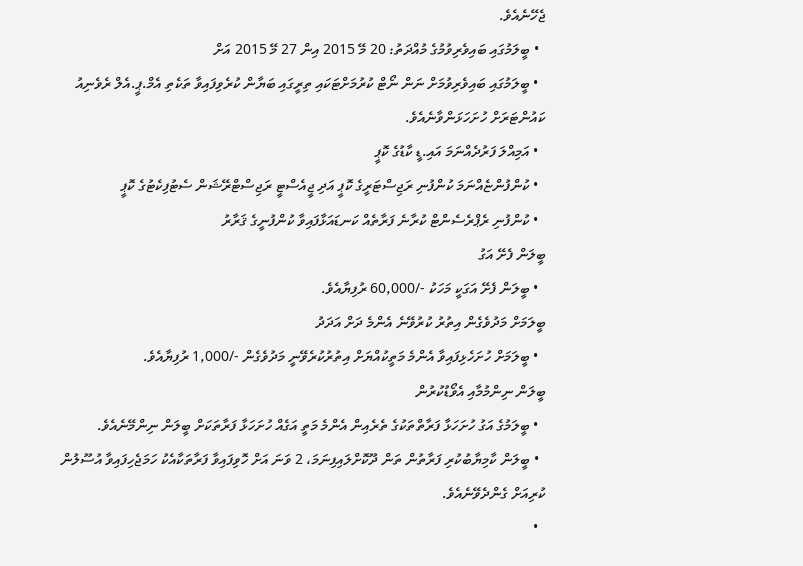ޖެހޭނެއެވެ.
  • ބީލަމުގައި ބައިވެރިވުމުގެ މުއްދަތު: 20 މޭ 2015 އިން 27 މޭ 2015 އަށް
  • ބީލަމުގައި ބައިވެރިވުމަށް ނަން ނޯޓް ކުރުމަށްޓަކައި ތިރީގައި ބަޔާން ކުރެވިފައިވާ ތަކެތި އެމް.ޕީ.އެލް ރެވެނިއު ކައުންޓަރަށް ހުށަހަޅަންވާނެއެވެ.
  • އަމިއްލަ ފަރުދެއްނަމަ އައި.ޑީ ކާޑުގެ ކޮޕީ
  • ކުންފުންޏެއްނަމަ ކުންފުނި ރަޖިސްޓަރީގެ ކޮޕީ އަދި ޖީއެސްޓީ ރަޖިސްޓްރޭޝަން ސެޓުފިކެޓުގެ ކޮޕީ
  • ކުންފުނި ރެޕްރެސެންޓް ކުރާނެ ފަރާތެއް ކަނޑައަޅާފައިވާ ކުންފުނީގެ ޤަރާރު
ބީލަން ފެށޭ އަގު
  • ބީލަން ފެށޭ އަގަކީ މަހަކު -/60,000 ރުފިޔާއެވެ.
ބީލަމަށް މަދުވެގެން އިތުރު ކުރުވޭނެ އެންމެ ދަށް އަދަދު
  • ބީލަމަށް ހުށަހެޅިފައިވާ އެންމެ މަތީކުއްޔަށް އިތުރުކުރެވޭނީ މަދުވެގެން -/1,000 ރުފިޔާއެވެ.
ބީލަން ނިންމުމާއި އެވޯޑުކުރުން
  • ބީލަމުގެ އަގު ހުށަހަޅާ ފަރާތްތަކުގެ ތެރެއިން އެންމެ މަތީ އަގެއް ހުށަހަޅާ ފަރާތަކަށް ބީލަން ނިންމޭނެއެވެ.
  • ބީލަން ކާމިޔާބުކުރި ފަރާތުން ތަން ދޫކޮށްލައިފިނަމަ، 2 ވަނަ އަށް ހޮވިފައިވާ ފަރާތަކާއެކު ހަމަޖެހިފައިވާ އުސޫލުން ކުރިއަށް ގެންދެވޭނެއެވެ.
  •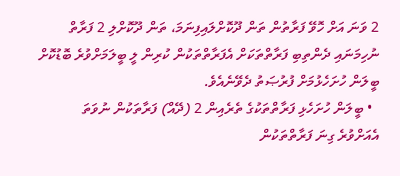2 ވަނަ އަށް ހޮވޭ ފަރާތުން ތަން ދޫކޮށްލައިފިނަމަ، ތަން ދޫކޮށްލި 2 ފަރާތް ނުހިމަނައި ދެންތިބި ފަރާތްތަކަށް އެފަރާތްތަކުން ކުރިން ލީ ބީލަމަށްވުރެ ބޮޑުކޮށް ބީލަން ހުށަހެޅުމަށް ފުރުޞަތު ދެވޭނެއެވެ.
  • ބީލަން ހުށަހެޅި ފަރާތްތަކުގެ ތެރެއިން 2 (ދޭއް) ފަރާތަކުން ނުވަތަ އެއަށްވުރެ ގިނަ ފަރާތްތަކުން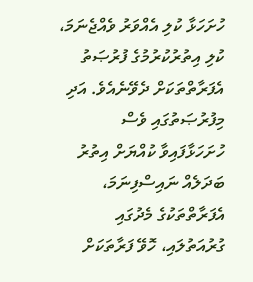ހުށަހަޅާ ކުލި އެއްވަރު ވެއްޖެނަމަ، ކުލި އިތުރުކުރުމުގެ ފުރުޞަތު އެފަރާތްތަކަށް ދެވޭނެއެވެ. އަދި މިފުރުޞަތުގައި ވެސް ހުށަހަޅާފައިވާ ކުއްޔަށް އިތުރު ބަދަލެއް ނައިސްފިނަމަ، އެފަރާތްތަކުގެ މެދުގައި ގުރުއަތުލައި، ހޮވޭ ފަރާތަކަށް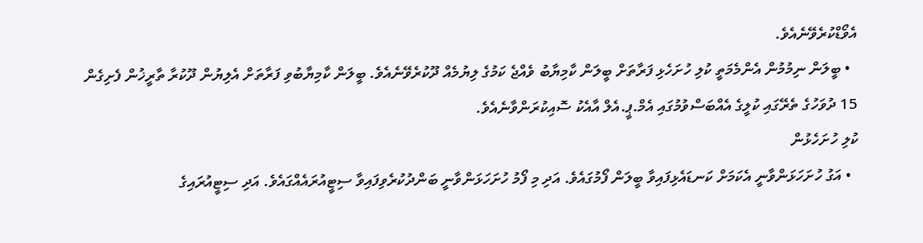އެވޯޑްކުރެވޭނެއެވެ.
  • ބީލަން ނިމުމުން އެންމެމަތީ ކުލި ހުށަހެޅި ފަރާތަށް ބީލަން ކާމިޔާބު ވެއްޖެ ކަމުގެ ލިޔުމެއް ދޫކުރެވޭނެއެވެ. ބީލަން ކާމިޔާބުވި ފަރާތަށް އެލިޔުން ދޫކުރާ ތާރީޚުން ފެށިގެން 15 ދުވަހުގެ ތެރޭގައި ކުލީގެ އެއްބަސްވުމުގައި އެމް.ޕީ.އެލް އާއެކު ސޮއިކުރަންވާނެއެވެ.
ކުލި ހުށަހެޅުން
  • އަގު ހުށަހަޅަންވާނީ އެކަމަށް ކަނޑައެޅިފައިވާ ބީލަން ފޯމުގައެވެ. އަދި މި ފޯމު ހުށަހަޅަންވާނީ ބަންދުކުރެވިފައިވާ ސިޓީއުރައެއްގައެވެ. އަދި ސިޓީއުރައިގެ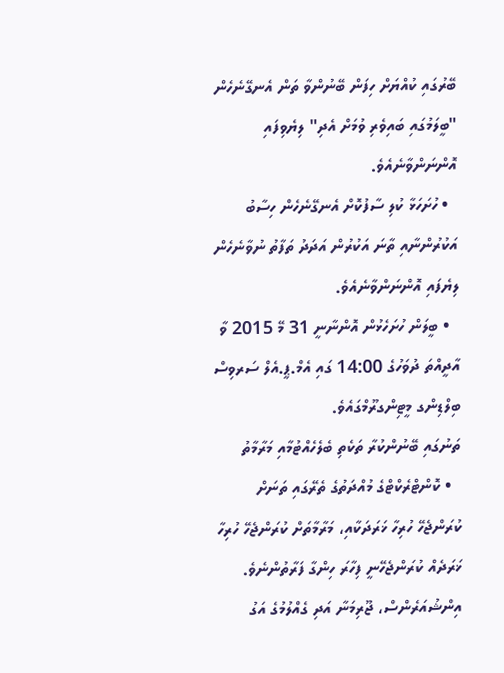ބޭރުގައި ކުއްޔަށް ހިފަން ބޭނުންވާ ތަން އެނގޭނެހެން "ބީލަމުގައި ބައިވެރި ވުމަށް އެދި" ލިޔެވިފައި އޮންނަންވާނެއެވެ.
  • ހުށަހަޅާ ކުލި ސާފުކޮށް އެނގޭނެހެން ހިސާބު އަކުރުންނާއި ތާނަ އަކުރުން އަދަދު ތަފާތު ނުވާނެހެން ލިޔެފައި އޮންނަންވާނެއެވެ.
  • ބީލަން ހުށަހެޅުން އޮންނާނީ 31 މޭ 2015 ވާ އާދީއްތަ ދުވަހުގެ 14:00 ގައި އެމް.ޕީ.އެލް ސަރވިސް ބިލްޑިންގ މީޓިންގރޫމްގައެވެ.
ތަނުގައި ބޭނުންކުރާ ތަކެތި ބެލެހެއްޓުމާއި މަރާމާތު
  • ކޮންޓްރެކްޓްގެ މުއްދަތުގެ ތެރޭގައި ތަނަށް ކުރަންޖެހޭ ހުރިހާ ޚަރަދަކާއި، މަރާމާތަށް ކުރަންޖެހޭ ހުރިހާ ޚަރަދެއް ކުރަންޖެހޭނީ ފިހާރަ ހިންގާ ފަރާތުންނެވެ.
އިންޝުއަރެންސް، ޖޫރިމަނާ އަދި ގެއްލުމުގެ އަގު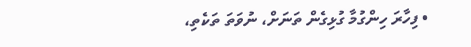• ފިހާރަ ހިންގުމާ ގުޅިގެން ތަނަށް، ނުވަތަ ތަކެތި،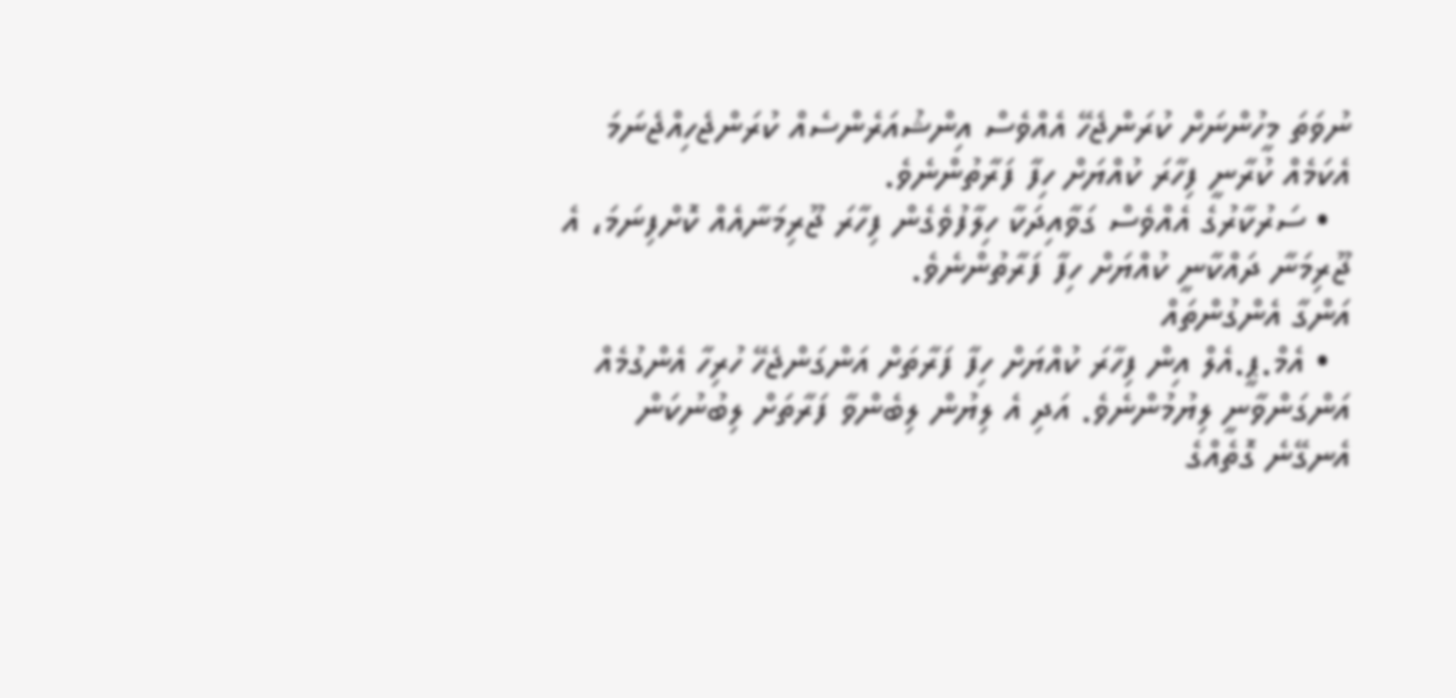ނުވަތަ މީހުންނަށް ކުރަންޖެހޭ އެއްވެސް އިންޝުއަރެންސެއް ކުރަންޖެހިއްޖެނަމަ އެކަމެއް ކުރާނީ ފިހާރަ ކުއްޔަށް ހިފާ ފަރާތުންނެވެ.
  • ސަރުކާރުގެ އެއްވެސް ގަވާއިދަކާ ހިލާފުވެގެން ފިހާރަ ޖޫރިމަނާއެއް ކޮށްފިނަމަ، އެ ޖޫރިމަނާ ދައްކާނީ ކުއްޔަށް ހިފާ ފަރާތުންނެވެ.
އަންގާ އެންގުންތައް
  • އެމް.ޕީ.އެލް އިން ފިހާރަ ކުއްޔަށް ހިފާ ފަރާތަށް އަންގަންޖެހޭ ހުރިހާ އެންގުމެއް އަންގަންވާނީ ލިޔުމުންނެވެ. އަދި އެ ލިޔުން ލިބެންވާ ފަރާތަށް ލިބުނުކަން އެނގޭނެ ގޮތެއްގެ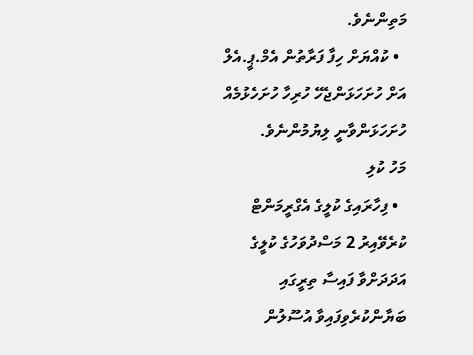މަތިންނެވެ.
  • ކުއްޔަށް ހިފާ ފަރާތުން އެމް.ޕީ.އެލް އަށް ހުށަހަޅަންޖެހޭ ހުރިހާ ހުށަހެޅުމެއް ހުށަހަޅަންވާނީ ލިޔުމުންނެވެ.
މަހު ކުލި
  • ފިހާރައިގެ ކުލީގެ އެގްރީމަންޓް ކުރެވޭއިރު 2 މަސްދުވަހުގެ ކުލީގެ އަދަދަށްވާ ފައިސާ ތިރީގައި ބަޔާންކުރެވިފައިވާ އުސޫލުން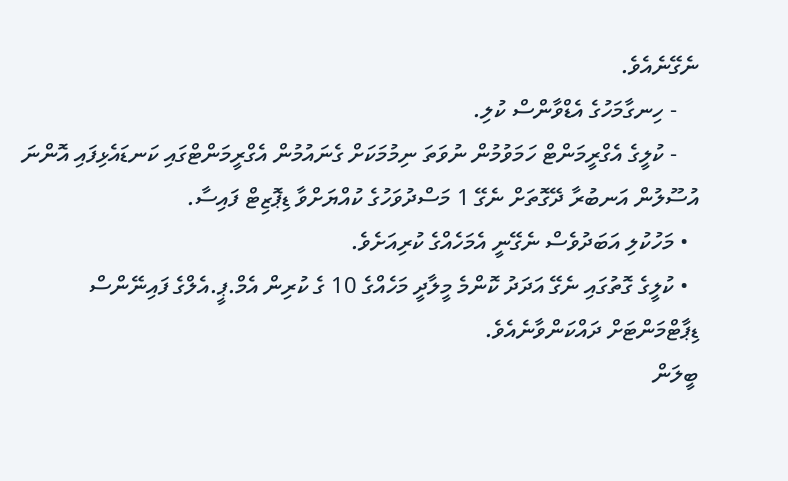ނެގޭނެއެވެ.
    - ހިނގާމަހުގެ އެޑްވާންސް ކުލި.
    - ކުލީގެ އެގްރީމަންޓް ހަމަވުމުން ނުވަތަ ނިމުމަކަށް ގެނައުމުން އެގްރީމަންޓްގައި ކަނޑައެޅިފައި އޮންނަ އުސޫލުން އަނބުރާ ދޭގޮތަށް ނެގޭ 1 މަސްދުވަހުގެ ކުއްޔަށްވާ ޑިޕޮޒިޓް ފައިސާ.
  • މަހުކުލި އަބަދުވެސް ނެގޭނީ އެމަހެއްގެ ކުރިއަށެވެ.
  • ކުލީގެ ގޮތުގައި ނެގޭ އަދަދު ކޮންމެ މީލާދީ މަހެއްގެ 10 ގެ ކުރިން އެމް.ޕީ.އެލްގެ ފައިނޭންސް ޑިޕާޓްމަންޓަށް ދައްކަންވާނެއެވެ.
ބީލަން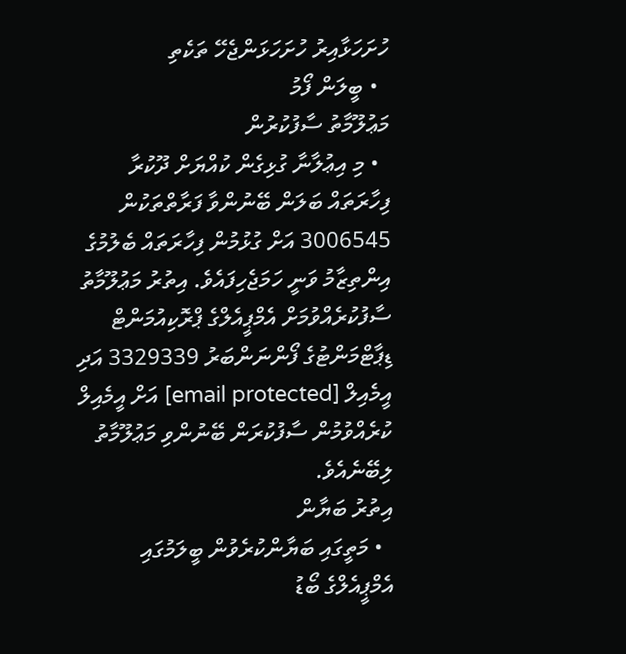ހުށަހަޅާއިރު ހުށަހަޅަންޖެހޭ ތަކެތި
  • ބީލަން ފޯމު
މަޢުލޫމާތު ސާފުކުރުން
  • މި އިޢުލާނާ ގުޅިގެން ކުއްޔަށް ދޫކުރާ ފިހާރަތައް ބަލަން ބޭނުންވާ ފަރާތްތަކުން 3006545 އަށް ގުޅުމުން ފިހާރަތައް ބެލުމުގެ އިންތިޒާމު ވަނީ ހަމަޖެހިފައެވެ. އިތުރު މަޢުލޫމާތު ސާފުކުރެއްވުމަށް އެމްޕީއެލްގެ ޕްރޮކިއުމަންޓް ޑިޕާޓްމަންޓުގެ ފޯންނަންބަރު 3329339 އަދި އީމެއިލް [email protected] އަށް އީމެއިލް ކުރެއްވުމުން ސާފުކުރަން ބޭނުންވި މަޢުލޫމާތު ލިބޭނެއެވެ.
އިތުރު ބަޔާން
  • މަތީގައި ބަޔާންކުރެވުން ބީލަމުގައި އެމްޕީއެލްގެ ބޯޑު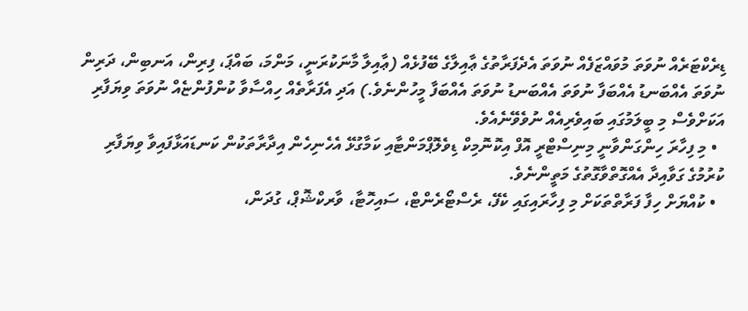ޑިރެކްޓަރެއް ނުވަތަ މުވައްޒަފެއް ނުވަތަ އެދެފަރާތުގެ ޢާއިލާގެ ބޭފުޅެއް (ޢާއިލާ މާނަކުރަނީ، މަންމަ، ބައްޕަ، ފިރިން، އަނބިން، ދަރިން ނުވަތަ އެއްބަނޑު އެއްބަފާ ނުވަތަ އެއްބަނޑު ނުވަތަ އެއްބަފާ މީހުންނެވެ.) އަދި އެފަރާތެއް ހިއްސާވާ ކުންފުންޏެއް ނުވަތަ ވިޔަފާރި އަކަށްވެސް މި ބީލަމުގައި ބައިވެރިއެއް ނުވެވޭނެއެވެ.
  • މި ފިހާރަ ހިންގަންވާނީ މިނިސްޓްރީ އޮފް އިކޮނޮމިކް ޑިވެލޮޕްމަންޓާއި ކަމާގުޅޭ އެހެނިހެން އިދާރާތަކުން ކަނޑައަޅާފައިވާ ވިޔަފާރި ކުރުމުގެ ގަވާއިދާ އެއްގޮތްވާގޮތުގެ މަތީންނެވެ.
  • ކުއްޔަށް ހިފާ ފަރާތްތަކަށް މި ފިހާރައިގައި ކެފޭ، ރެސްޓޯރެންޓް، ސައިހޮޓާ، ވާރކްޝޮޕް، ގުދަން،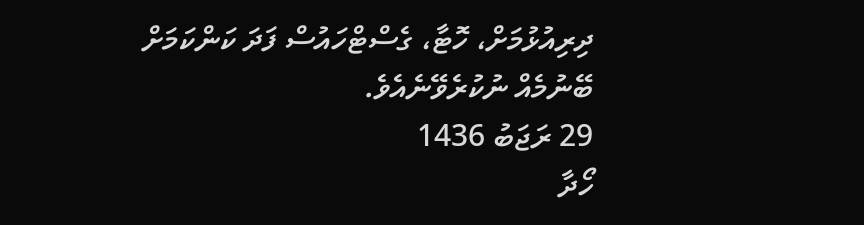ދިރިއުޅުމަށް، ހޮޓާ، ގެސްޓްހައުސް ފަދަ ކަންކަމަށް ބޭނުމެއް ނުކުރެވޭނެއެވެ.
29 ރަޖަބު 1436
ހޯދާ